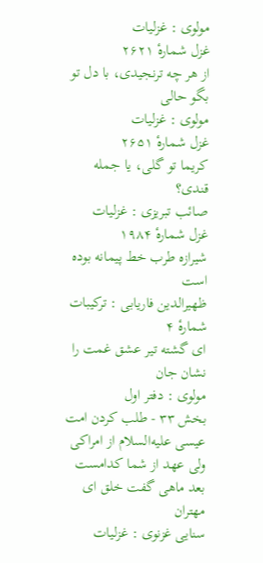مولوی : غزلیات
غزل شمارهٔ ۲۶۲۱
از هر چه ترنجیدی، با دل تو بگو حالی
مولوی : غزلیات
غزل شمارهٔ ۲۶۵۱
کریما تو گلی، یا جمله قندی؟
صائب تبریزی : غزلیات
غزل شمارهٔ ۱۹۸۴
شیرازه طرب خط پیمانه بوده است
ظهیرالدین فاریابی : ترکیبات
شمارهٔ ۴
ای گشته تیر عشق غمت را نشان جان
مولوی : دفتر اول
بخش ۳۳ - طلب کردن امت عیسی علیه‌السلام از امراکی ولی عهد از شما کدامست
بعد ماهی گفت خلق ای مهتران
سنایی غزنوی : غزلیات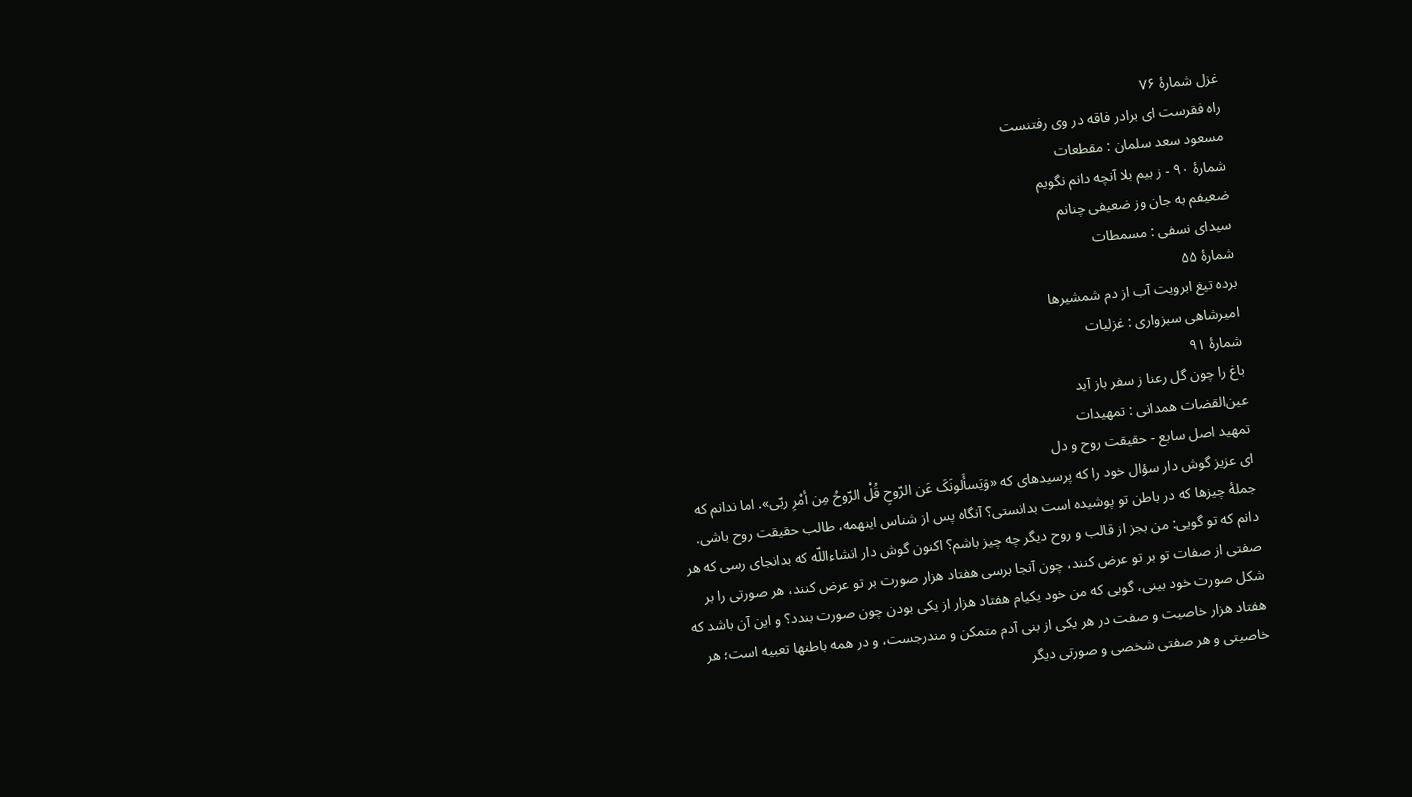غزل شمارهٔ ۷۶
راه فقرست ای برادر فاقه در وی رفتنست
مسعود سعد سلمان : مقطعات
شمارهٔ ۹۰ - ز بیم بلا آنچه دانم نگویم
ضعیفم به جان وز ضعیفی چنانم
سیدای نسفی : مسمطات
شمارهٔ ۵۵
برده تیغ ابرویت آب از دم شمشیرها
امیرشاهی سبزواری : غزلیات
شمارهٔ ۹۱
باغ را چون گل رعنا ز سفر باز آید
عین‌القضات همدانی : تمهیدات
تمهید اصل سابع - حقیقت روح و دل
ای عزیز گوش دار سؤال خود را که پرسیدهای که «وَیَسأَلونَکَ عَن الرّوحِ قُلْ الرّوحُ مِن أمْرِ ربّی». اما ندانم که جملۀ چیزها که در باطن تو پوشیده است بدانستی؟ آنگاه پس از شناس اینهمه، طالب حقیقت روح باشی. دانم که تو گویی: من بجز از قالب و روح دیگر چه چیز باشم؟ اکنون گوش دار انشاءاللّه که بدانجای رسی که هر صفتی از صفات تو بر تو عرض کنند، چون آنجا برسی هفتاد هزار صورت بر تو عرض کنند، هر صورتی را بر شکل صورت خود بینی، گویی که من خود یکیام هفتاد هزار از یکی بودن چون صورت بندد؟ و این آن باشد که هفتاد هزار خاصیت و صفت در هر یکی از بنی آدم متمکن و مندرجست، و در همه باطنها تعبیه است؛ هر خاصیتی و هر صفتی شخصی و صورتی دیگر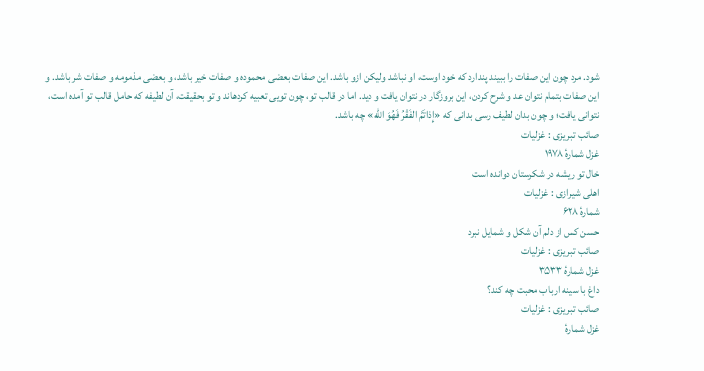شود. مرد چون این صفات را ببیند پندارد که خود اوست، او نباشد ولیکن ازو باشد. این صفات بعضی محموده و صفات خیر باشد، و بعضی مذمومه و صفات شر باشد. و این صفات بتمام نتوان عد و شرح کردن، این بروزگار در نتوان یافت و دید. اما در قالب تو، چون تویی تعبیه کردهاند و تو بحقیقت، آن لطیفه که حامل قالب تو آمده است، نتوانی یافت؛ و چون بدان لطیف رسی بدانی که «إِذاتَمَّ الفَقْرُ فَهُوَ اللّه» چه باشد.
صائب تبریزی : غزلیات
غزل شمارهٔ ۱۹۷۸
خال تو ریشه در شکرستان دوانده است
اهلی شیرازی : غزلیات
شمارهٔ ۶۲۸
حسن کس از دلم آن شکل و شمایل نبرد
صائب تبریزی : غزلیات
غزل شمارهٔ ۳۵۳۳
داغ با سینه ارباب محبت چه کند؟
صائب تبریزی : غزلیات
غزل شمارهٔ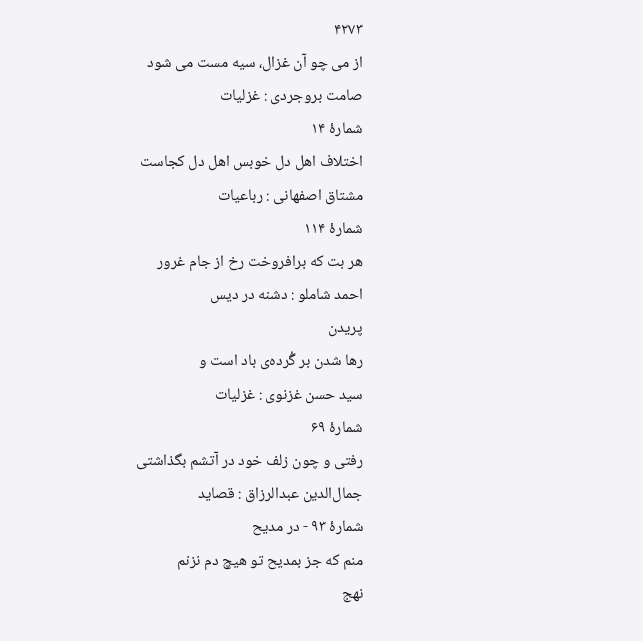۴۲۷۳
از می چو آن غزال، سیه مست می شود
صامت بروجردی : غزلیات
شمارهٔ ۱۴
اختلاف اهل دل خوبس اهل دل کجاست
مشتاق اصفهانی : رباعیات
شمارهٔ ۱۱۴
هر بت که برافروخت رخ از جام غرور
احمد شاملو : دشنه در دیس
پریدن
رها شدن بر گُرده‌ی باد است و
سید حسن غزنوی : غزلیات
شمارهٔ ۶۹
رفتی و چون زلف خود در آتشم بگذاشتی
جمال‌الدین عبدالرزاق : قصاید
شمارهٔ ۹۳ - در مدیح
منم که جز بمدیح تو هیچ دم نزنم
نهج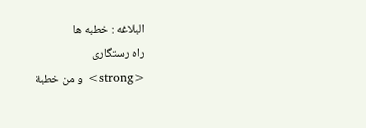البلاغه : خطبه ها
راه رستگارى
<strong> و من خطبة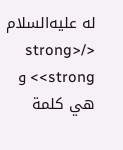له عليه‌السلام </strong> <strong> و هي كلمة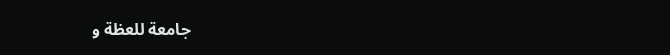جامعة للعظة و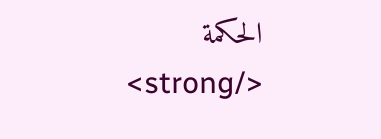الحكمة </strong>